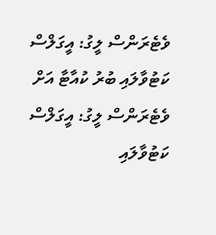ވެޓެރަންސް ލީގު: އީގަލްސް ކަޓުވާލައި ބުރު ކުއާޓާ އަށް
ވެޓެރަންސް ލީގު: އީގަލްސް ކަޓުވާލައި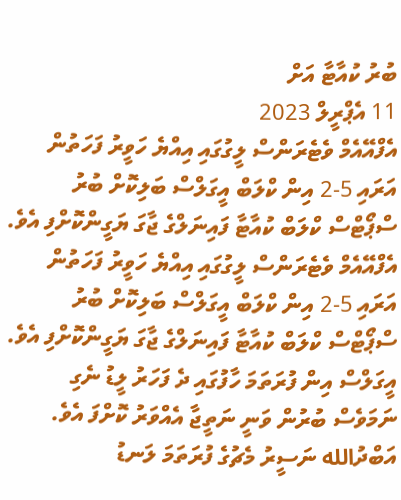ބުރު ކުއާޓާ އަށް
11 އެޕްރީލް 2023
އެފްއޭއެމް ވެޓެރަންސް ލީގުގައި އިއްޔެ ހަވީރު ފަހަތުން އަރައި 5-2 އިން ކްލަބް އީގަލްސް ބަލިކޮށް ބުރު ސްޕޯޓްސް ކްލަބް ކުއާޓާ ފައިނަލްގެ ޖާގަ ޔަގީންކޮށްފި އެވެ.
އެފްއޭއެމް ވެޓެރަންސް ލީގުގައި އިއްޔެ ހަވީރު ފަހަތުން އަރައި 5-2 އިން ކްލަބް އީގަލްސް ބަލިކޮށް ބުރު ސްޕޯޓްސް ކްލަބް ކުއާޓާ ފައިނަލްގެ ޖާގަ ޔަގީންކޮށްފި އެވެ.
އީގަލްސް އިން ފުރަތަމަ ހާފުގައި ދެ ފަހަރު ލީޑު ނެގި ނަމަވެސް ބުރުން ވަނީ ނަތީޖާ އެއްވަރު ކޮށްފަ އެވެ. އަބްދުالله ނަސީރު މެޗުގެ ފުރަތަމަ ލަނޑު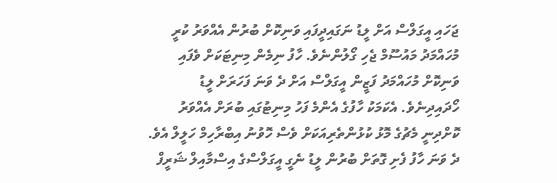ޖަހައި އީގަލްސް އަށް ލީޑު ނަގައިދީފައި ވަނިކޮށް ބުރުން އެއްވަރު ކުރީ މުހައްމަދު މައުސޫމް ޖެހި ގޯލުންނެވެ. ހާފު ނިމެން މިނިޓަކަށް ވެފައި ވަނިކޮށް މުހައްމަދު ފަޒީން އީގަލްސް އަށް ދެ ވަނަ ފަހަރަށް ލީޑު ހޯދައިދިނެވެ. އެކަމަކު ހާފުގެ އެންމެ ފަހު މިނިޓުގައި ބުރަށް އެއްވަރު ކޮށްދިނީ މެޗުގެ މޮޅު ކުޅުންތެރިއަކަށް ވެސް ހޮވުނު އިބްރާހިމް ހަލީލް އެވެ.
ދެ ވަނަ ހާފު ފެށި ގޮތަށް ބުރުން ލީޑު ނެގީ އީގަލްސްގެ އިސްމާއިލް ޝަރީފް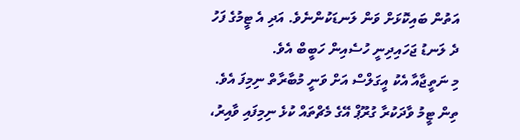އަތުން ބައިކޮޅަށް ވަން ލަނޑަކުންނެވެ. އަދި އެ ޓީމުގެ ފަހު ދެ ލަނޑު ޖަހައިދިނީ ހުސެއިން ހަބީބް އެވެ.
މި ނަތީޖާއާ އެކު އީގަލްސް އަށް ވަނީ މުބާރާތް ނިމިފަ އެވެ. ތިން ޓީމު ވާދަކުރާ ގުރޫޕް އޭގެ މެޗްތައް ކުޅެ ނިމިފައި ވާއިރު،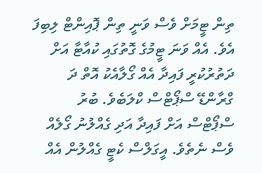ތިން ޓީމަށް ވެސް ވަނީ ތިން ޕޮއިންޓް ލިބިފަ އެވެ. އެއް ވަނަ ޓީމުގެ ގޮތުގައި ކުއާޓާ އަށް ދަތުރުކުރީ ފައިދާ އެއް ގޯލާއެކު އޮތް ދަ ގްރާންޑޭ ސްޕޯޓްސް ކްލަބެވެ. ބުރު ސްޕޯޓްސް އަށް ފައިދާ އަދި ގެއްލުނު ގޯލެއް ވެސް ނެތެވެ. އީގަލްސް ކެޓީ ގެއްލުން އެއް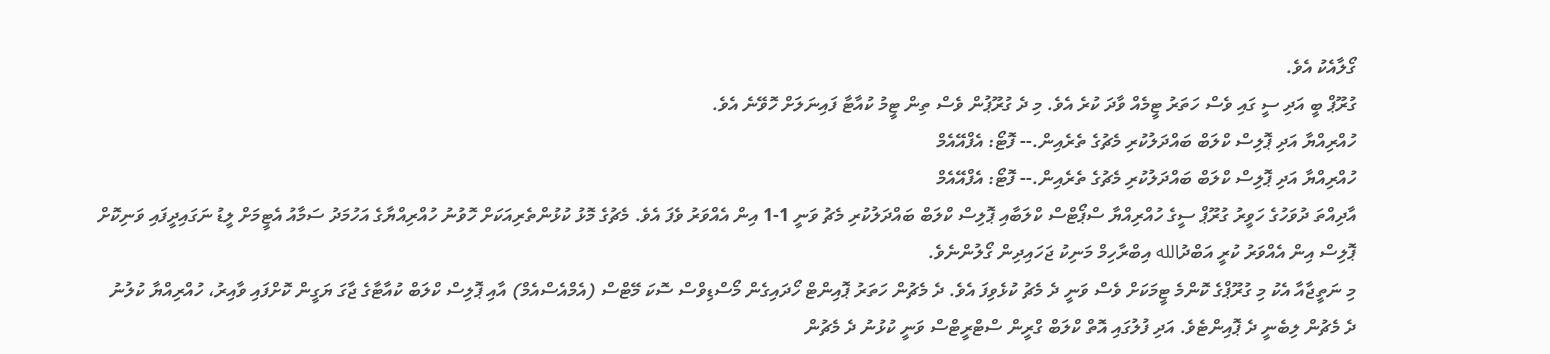ގޯލާއެކު އެވެ.
ގުރޫޕް ބީ އަދި ސީ ގައި ވެސް ހަތަރު ޓީމެއް ވާދަ ކުރެ އެވެ. މި ދެ ގުރޫޕުން ވެސް ތިން ޓީމު ކުއާޓާ ފައިނަލަށް ހޮވޭނެ އެވެ.
ހުއްރިއްޔާ އަދި ޕޮލިސް ކްލަބް ބައްދަލުކުރި މެޗުގެ ތެރެއިން.-- ފޮޓޯ: އެފްއޭއެމް
ހުއްރިއްޔާ އަދި ޕޮލިސް ކްލަބް ބައްދަލުކުރި މެޗުގެ ތެރެއިން.-- ފޮޓޯ: އެފްއޭއެމް
އާދިއްތަ ދުވަހުގެ ހަވީރު ގުރޫޕް ސީގެ ހުއްރިއްޔާ ސްޕޯޓްސް ކްލަބާއި ޕޮލިސް ކްލަބް ބައްދަލުކުރި މެޗު ވަނީ 1-1 އިން އެއްވަރު ވެފަ އެވެ. މެޗުގެ މޮޅު ކުޅުންތެރިއަކަށް ހޮވުނު ހުއްރިއްޔާގެ އަހުމަދު ސަމާއު އެޓީމަށް ލީޑު ނަގައިދީފައި ވަނިކޮށް ޕޮލިސް އިން އެއްވަރު ކުރީ އަބްދުالله އިބްރާހިމް މަނިކު ޖަހައިދިން ގޯލުންނެވެ.
މި ނަތީޖާއާ އެކު މި ގުރޫޕްގެ ކޮންމެ ޓީމަކަށް ވެސް ވަނީ ދެ މެޗު ކުޅެވިފަ އެވެ. ދެ މެޗުން ހަތަރު ޕޮއިންޓް ހޯދައިގެން މޯސްޑިވްސް ސޮކަ މޭޓްސް (އެމްއެސްއެމް) އާއި ޕޮލިސް ކްލަބް ކުއާޓާގެ ޖާގަ ޔަގީން ކޮށްފައި ވާއިރު، ހުއްރިއްޔާ ކުލުނު ދެ މެޗުން ލިބެނީ ދެ ޕޮއިންޓެވެ. އަދި ފުލުގައި އޮތް ކްލަބް ގްރީން ސްޓްރީޓްސް ވަނީ ކުޅުނު ދެ މެޗުން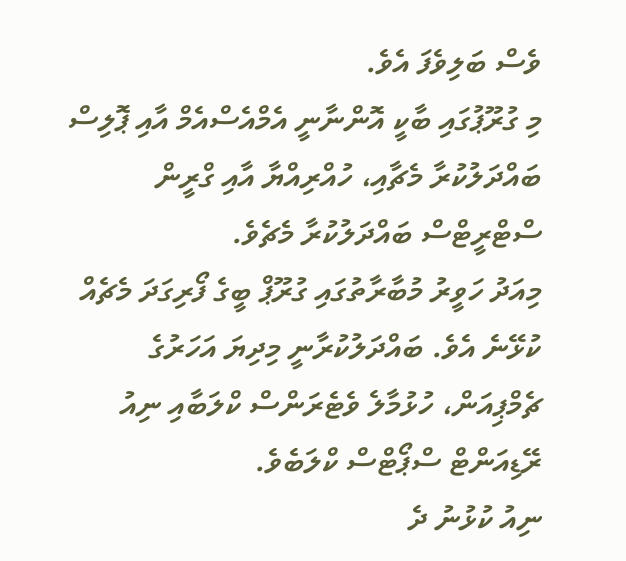ވެސް ބަލިވެފަ އެވެ.
މި ގުރޫޕުގައި ބާކީ އޮންނާނީ އެމްއެސްއެމް އާއި ޕޮލިސް ބައްދަލުކުރާ މެޗާއި، ހުއްރިއްޔާ އާއި ގްރީން ސްޓްރީޓްސް ބައްދަލުކުރާ މެޗެވެ.
މިއަދު ހަވީރު މުބާރާތުގައި ގުރޫޕް ބީގެ ފޯރިގަދަ މެޗެއް ކުޅޭނެ އެވެ. ބައްދަލުކުރާނީ މިދިޔަ އަހަރުގެ ޗެމްޕިއަން، ހުޅުމާލެ ވެޓެރަންސް ކްލަބާއި ނިއު ރޭޑިއަންޓް ސްޕޯޓްސް ކްލަބެވެ.
ނިއު ކުޅުނު ދެ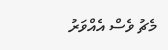މެޗު ވެސް އެއްވަރު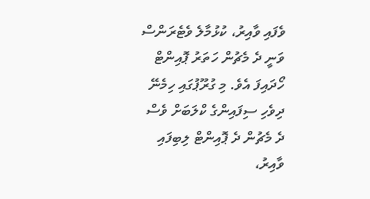ވެފައި ވާއިރު، ކުޅުމާލެ ވެޓެރަންސް ވަނީ ދެ މެޗުން ހަތަރު ޕޮއިންޓް ހޯދައިފަ އެވެ. މި ގުރޫޕުގައި ހިމެނޭ ދިވެހި ސިފައިންގެ ކްލަބަށް ވެސް ދެ މެޗުން ދެ ޕޮއިންޓް ލިބިފައި ވާއިރު،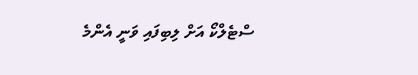ސްޓެލްކޯ އަށް ލިބިފައި ވަނީ އެންމެ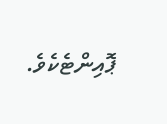ޕޮއިންޓެކެވެ.